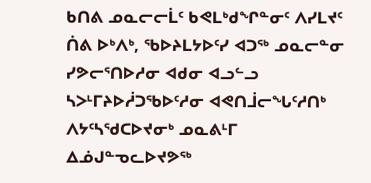ᑲᑎᕕ ᓄᓇᓕᓕᒫᑦ ᑲᕙᒪᒃᑯᖏᓐᓂᑦ ᐱᓯᒪᔪᑦ
ᑏᕕ ᐅᒃᐱᒃ, ᖃᐅᔨᒪᔭᐅᑦᓯ ᐊᑐᖅ ᓄᓇᓕᓐᓂ ᓯᕗᓕᕐᑎᐅᓱᓂ ᐊᑯᓂ ᐊᓗᓪᓗ ᓴᐳᒻᒥᔨᐅᓲᑐᖃᐅᑦᓱᓂ ᐊᕙᑎᒨᓕᖓᑦᓱᑎᒃ ᐱᔭᑦᓴᖁᑕᐅᔪᓂᒃ ᓄᓇᕕᒻᒥ ᐃᓅᒍᓐᓀᓚᐅᔪᕗᖅ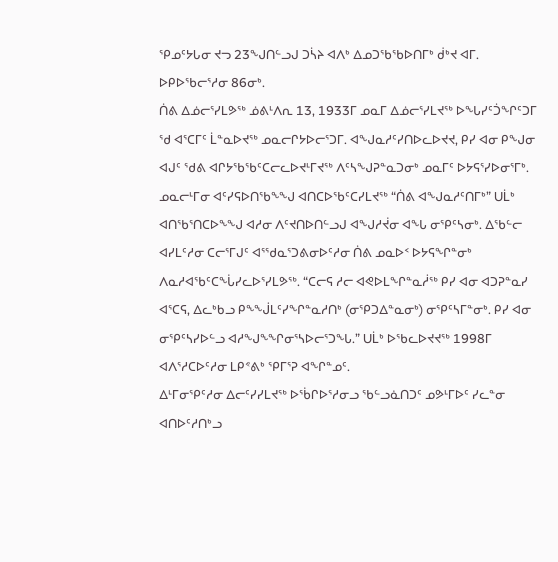ᕿᓄᑦᔭᒐᓂ ᔪᓓ 23ᖑᑎᓪᓗᒍ ᑐᓵᔨ ᐊᐱᒃ ᐃᓄᑐᖃᖃᐅᑎᒥᒃ ᑰᒃᔪ ᐊᒥ.
ᐅᑭᐅᖃᓕᕐᓱᓂ 86ᓂᒃ.
ᑏᕕ ᐃᓅᓕᕐᓯᒪᕗᖅ ᓅᕕᒻᐱᕆ 13, 1933ᒥ ᓄᓇᒥ ᐃᓅᓕᕐᓯᒪᔪᖅ ᐅᖓᓯᑦᑑᖏᑦᑐᒥ ᖁ ᐊᕐᑕᒥᑦ ᒫᓐᓇᐅᔪᖅ ᓄᓇᓕᒋᔭᐅᓕᕐᑐᒥ. ᐊᖑᓇᓱᑦᓯᑎᐅᓚᐅᔪᔪ, ᑭᓯ ᐊᓂ ᑭᖑᓂ ᐊᒍᑦ ᖁᕕ ᐊᒋᔭᖃᖃᑦᑕᓕᓚᐅᔪᒻᒥᔪᖅ ᐱᑦᓴᖑᕈᓐᓇᑐᓂᒃ ᓄᓇᒥᑦ ᐅᔭᕋᕐᓯᐅᓂᕐᒥᒃ.
ᓄᓇᓕᒻᒥᓂ ᐊᑦᓯᕋᐅᑎᖃᖕᖑ ᐊᑎᑕᐅᖃᑦᑕᓯᒪᔪᖅ “ᑏᕕ ᐊᖑᓇᓱᑦᑎᒥᒃ” ᑌᒫᒃ ᐊᑎᖃᕐᑎᑕᐅᖕᖑ ᐊᓱᓂ ᐱᑦᔪᑎᐅᑎᓪᓗᒍ ᐊᖑᓱᔫᓂ ᐊᖓ ᓂᕿᑦᓴᓂᒃ. ᐃᖃᓪᓕ ᐊᓯᒪᑦᓱᓂ ᑕᓕᕐᒥᒍᑦ ᐊᕐᖁᓇᕐᑐᕕᓂᐅᑦᓱᓂ ᑏᕕ ᓄᓇᐅᑉ ᐅᔭᕋᖏᓐᓂᒃ ᐱᓇᓱᐊᖃᑦᑕᖔᓯᓚᐅᕐᓯᒪᕗᖅ. “ᑕᓕᕋ ᓱᓕ ᐊᕙᐅᒪᖏᓐᓇᓲᖅ ᑭᓯ ᐊᓂ ᐊᑐᕈᓐᓇᓯ ᐊᕐᑕᕋ, ᐃᓚᒃᑲᓗ ᑭᖕᖒᒪᑦᓯᖏᓐᓇᓱᑎᒃ (ᓂᕿᑐᐃᓐᓇᓂᒃ) ᓂᕿᑦᓴᒥᓐᓂᒃ. ᑭᓯ ᐊᓂ ᓂᕿᑦᓴᓯᐅᓪᓗ ᐊᓱᖑᖕᖏᓂᕐᓴᐅᓕᕐᑐᖓ.” ᑌᒫᒃ ᐅᖃᓚᐅᔪᔪᖅ 1998ᒥ ᐊᐱᕐᓱᑕᐅᑦᓱᓂ ᒪᑭᕝᕕᒃ ᕿᒥᕐᕈ ᐊᖏᓐᓄᑦ.
ᐃᒻᒥᓂᕿᑦᓱᓂ ᐃᓕᑦᓯᓯᒪᔪᖅ ᐅᖄᒋᐅᕐᓱᓂᓗ ᖃᓪᓗᓈᑎᑐᑦ ᓄᕗᒻᒥᐅᑦ ᓯᓚᓐᓂ ᐊᑎᐅᑦᓱᑎᒃᓗ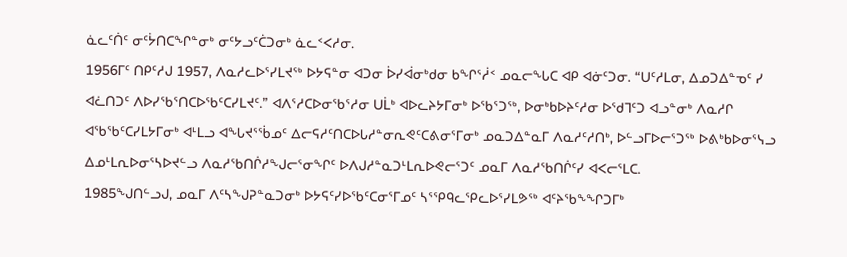ᓈᓚᑦᑏᑦ ᓂᑦᔮᑎᑕᖏᓐᓂᒃ ᓂᑦᔭᓗᑦᑖᑐᓂᒃ ᓈᓚᑉᐸᓱᓂ.
1956ᒥᑦ ᑎᑭᑦᓱᒍ 1957, ᐱᓇᓱᓚᐅᕐᓯᒪᔪᖅ ᐅᔭᕋᓐᓂ ᐊᑐᓂ ᐆᓯᐋᓂᒃᑯᓂ ᑲᖏᕐᓲᑉ ᓄᓇᓕᖓᑕ ᐊᑭ ᐊᓃᑦᑐᓂ. “ᑌᑦᓱᒪᓂ, ᐃᓄᑐᐃᓐᓀᑦ ᓯ ᐊᓛᑎᑐᑦ ᐱᐅᓯᖃᕐᑎᑕᐅᖃᑦᑕᓯᒪᔪᑦ.” ᐊᐱᕐᓱᑕᐅᓂᖃᕐᓱᓂ ᑌᒫᒃ ᐊᐅᓚᔨᔭᒥᓂᒃ ᐅᖃᕐᑐᖅ, ᐅᓂᒃᑲᐅᔨᑦᓱᓂ ᐅᖁᒣᑦᑐ ᐊᓗᓐᓂᒃ ᐱᓇᓱᒋ ᐊᖃᖃᑦᑕᓯᒪᔭᒥᓂᒃ ᐊᒻᒪᓗ ᐊᖓᔪᕐᖄᓄᑦ ᐃᓕᕋᓱᑦᑎᑕᐅᒐᓱᓐᓂᕆᕙᑦᑕᕕᓂᕐᒥᓂᒃ ᓄᓇᑐᐃᓐᓇᒥ ᐱᓇᓱᑦᓱᑎᒃ, ᐅᓪᓗᒥᐅᓕᕐᑐᖅ ᐅᕕᒃᑲᐅᓂᕐᓭᓗ ᐃᓄᒻᒪᕆᐅᓂᕐᓴᐅᔪᓪᓗ ᐱᓇᓱᖃᑎᒌᓱᖑᓕᕐᓂᖏᑦ ᐅᐱᒍᓱᓐᓇᑐᒻᒪᕆᐅᕙᓕᕐᑐᑦ ᓄᓇᒥ ᐱᓇᓱᖃᑎᒌᑦᓯ ᐊᐸᓕᕐᒪᑕ.
1985ᖑᑎᓪᓗᒍ, ᓄᓇᒥ ᐱᑦᓴᖑᕈᓐᓇᑐᓂᒃ ᐅᔭᕋᑦᓯᐅᖃᑦᑕᓂᕐᒥᓄᑦ ᓴᕐᕿᑫᓚᕿᓚᐅᕐᓯᒪᕗᖅ ᐊᑦᔨᖃᖕᖏᑐᒥᒃ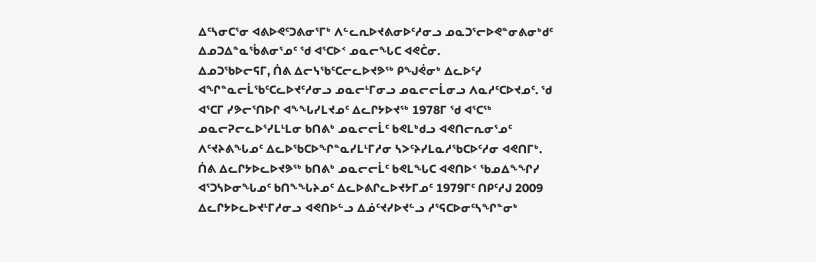ᐃᑦᓴᓂᑕᕐᓂ ᐊᕕᐅᕙᑦᑐᕕᓂᕐᒥᒃ ᐱᓪᓚᕆᐅᔪᕕᓂᐅᑦᓱᓂᓗ ᓄᓇᑐᕐᓕᐅᕙᓐᓂᕕᓂᒃᑯᑦ ᐃᓄᑐᐃᓐᓇᖄᕕᓂᕐᓄᑦ ᖁ ᐊᕐᑕᐅᑉ ᓄᓇᓕᖓᑕ ᐊᕙᑖᓂ.
ᐃᓄᑐᖃᐅᓕᕋᒥ, ᑏᕕ ᐃᓕᓭᖃᑦᑕᓕᓚᐅᔪᕗᖅ ᑭᖑᕚᓂᒃ ᐃᓚᐅᑦᓯ ᐊᖏᓐᓇᓕᒫᖃᑦᑕᓚᐅᔪᑦᓱᓂᓗ ᓄᓇᓕᒻᒥᓂᓗ ᓄᓇᓕᓕᒫᓂᓗ ᐱᓇᓱᑦᑕᐅᔪᓄᑦ. ᖁ ᐊᕐᑕᒥ ᓯᕗᓕᕐᑎᐅᒋ ᐊᖕᖓᓯᒪᔪᓄᑦ ᐃᓚᒋᔭᐅᔪᖅ 1978ᒥ ᖁ ᐊᕐᑕᖅ ᓄᓇᓕᕈᓕᓚᐅᕐᓯᒪᒻᒪᓂ ᑲᑎᕕᒃ ᓄᓇᓕᓕᒫᑦ ᑲᕙᒪᒃᑯᓗ ᐊᕙᑎᓕᕆᓂᕐᓄᑦ ᐱᑦᔪᔨᕕᖓᓄᑦ ᐃᓚᐅᖃᑕᐅᖏᓐᓇᓯᒪᒻᒥᓱᓂ ᓴᐳᑦᔨᓯᒪᓇᓱᖃᑕᐅᑦᓱᓂ ᐊᕙᑎᒥᒃ.
ᑏᕕ ᐃᓚᒋᔭᐅᓚᐅᔪᕗᖅ ᑲᑎᕕᒃ ᓄᓇᓕᓕᒫᑦ ᑲᕙᒪᖓᑕ ᐊᕙᑎᐅᑉ ᖃᓄᐃᖕᖏᓯ ᐊᕐᑐᓴᐅᓂᖓᓄᑦ ᑲᑎᖕᖓᔨᓄᑦ ᐃᓚᐅᕕᒋᓚᐅᔪᔭᒥᓄᑦ 1979ᒥᑦ ᑎᑭᑦᓱᒍ 2009 ᐃᓚᒋᔭᐅᓚᐅᔪᒻᒥᓱᓂᓗ ᐊᕙᑎᐅᓪᓗ ᐃᓅᑦᔪᓯᐅᔪᓪᓗ ᓱᕐᕋᑕᐅᓂᑦᓴᖏᓐᓂᒃ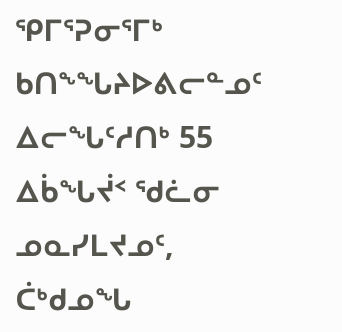ᕿᒥᕐᕈᓂᕐᒥᒃ ᑲᑎᖕᖓᔨᐅᕕᓕᓐᓄᑦ ᐃᓕᖓᑦᓱᑎᒃ 55 ᐃᑳᖓᔫᑉ ᖁᓛᓂ ᓄᓇᓯᒪᔪᓄᑦ, ᑖᒃᑯᓄᖓ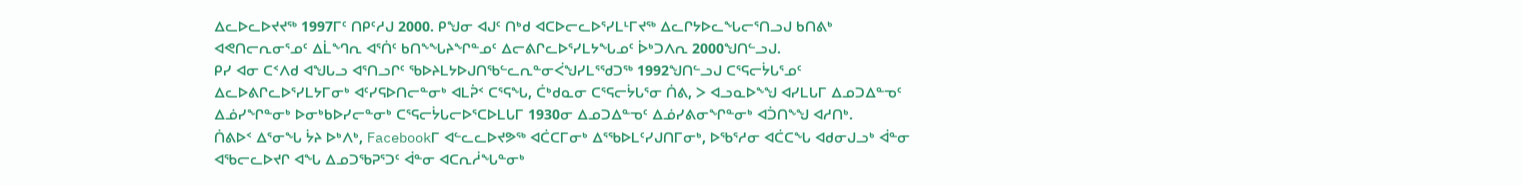ᐃᓚᐅᓚᐅᔪᔪᖅ 1997ᒥᑦ ᑎᑭᑦᓱᒍ 2000. ᑭᖑᓂ ᐊᒍᑦ ᑎᒃᑯ ᐊᑕᐅᓕᓚᐅᕐᓯᒪᒻᒥᔪᖅ ᐃᓚᒋᔭᐅᓚᖓᓕᕐᑎᓗᒍ ᑲᑎᕕᒃ ᐊᕙᑎᓕᕆᓂᕐᓄᑦ ᐃᒫᙰᕆ ᐊᕐᑏᑦ ᑲᑎᖕᖓᔨᖏᓐᓄᑦ ᐃᓕᕕᒋᓚᐅᕐᓯᒪᔭᖓᓄᑦ ᐆᒃᑐᐱᕆ 2000ᖑᑎᓪᓗᒍ.
ᑭᓯ ᐊᓂ ᑕᑉᐱᑯ ᐊᖑᒐᓗ ᐊᕐᑎᓗᒋᑦ ᖃᐅᔨᒪᔭᐅᒍᑎᖃᓪᓚᕆᓐᓂᐹᖑᓯᒪᕐᖁᑐᖅ 1992ᖑᑎᓪᓗᒍ ᑕᕐᕋᓕᔮᒐᕐᓄᑦ ᐃᓚᐅᕕᒋᓚᐅᕐᓯᒪᔭᒥᓂᒃ ᐊᑦᓯᕋᐅᑎᓕᓐᓂᒃ ᐊᒪᕉᑉ ᑕᕐᕋᖓ, ᑖᒃᑯᓇᓂ ᑕᕐᕋᓕᔮᒐᕐᓂ ᑏᕕ, ᐳ ᐊᓗᓇᐅᖕᖑ ᐊᓯᒪᒐᒥ ᐃᓄᑐᐃᓐᓀᑦ ᐃᓅᓯᖏᓐᓂᒃ ᐅᓂᒃᑲᐅᓯᓕᓐᓂᒃ ᑕᕐᕋᓕᔮᒐᓕᐅᕐᑕᐅᒪᒐᒥ 1930ᓂ ᐃᓄᑐᐃᓐᓀᑦ ᐃᓅᓯᕕᓂᖏᓐᓂᒃ ᐊᑑᑎᖕᖑ ᐊᓱᑎᒃ.
ᑏᕕᐅᑉ ᐃᕐᓂᖓ ᔮᔨ ᐅᒃᐱᒃ, Facebookᒥ ᐊᓪᓚᓚᐅᔪᕗᖅ ᐊᑖᑕᒥᓂᒃ ᐃᕐᖃᐅᒪᑦᓯᒍᑎᒥᓂᒃ, ᐅᖃᕐᓱᓂ ᐊᑖᑕᖓ ᐊᑯᓂᒍᓗᒃ ᐋᓐᓂ ᐊᖃᓕᓚᐅᔪᒋ ᐊᖓ ᐃᓄᑐᖃᕈᕐᑐᑦ ᐋᓐᓂ ᐊᑕᕆᓲᖓᓐᓂᒃ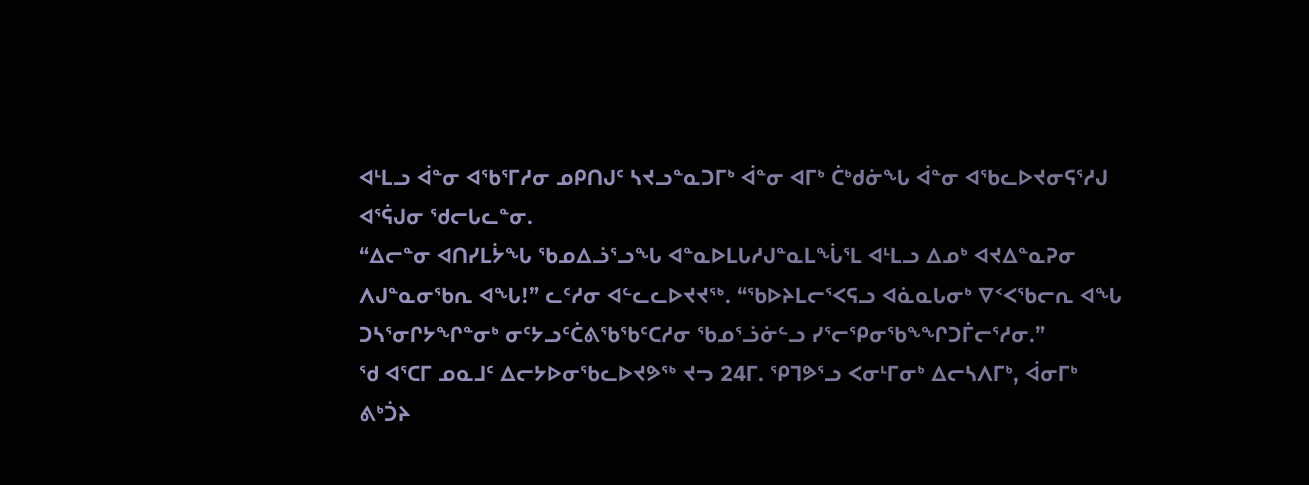ᐊᒻᒪᓗ ᐋᓐᓂ ᐊᖃᕐᒥᓱᓂ ᓄᑭᑎᒍᑦ ᓴᔪᓗᓐᓇᑐᒥᒃ ᐋᓐᓂ ᐊᒥᒃ ᑖᒃᑯᓃᖓ ᐋᓐᓂ ᐊᖃᓚᐅᔪᓂᕋᕐᓱᒍ ᐊᕐᕌᒍᓂ ᖁᓕᒐᓚᓐᓂ.
“ᐃᓕᓐᓂ ᐊᑎᓯᒪᔮᖓ ᖃᓄᐃᓘᕐᓗᖓ ᐊᓐᓇᐅᒪᒐᓱᒍᓐᓇᒪᖔᕐᒪ ᐊᒻᒪᓗ ᐃᓄᒃ ᐊᔪᐃᓐᓇᕈᓂ ᐱᒍᓐᓇᓂᖃᕆ ᐊᖓ!” ᓚᑦᓱᓂ ᐊᓪᓚᓚᐅᔪᔪᖅ. “ᖃᐅᔨᒪᓕᕐᐸᕋᓗ ᐊᓈᓇᒐᓂᒃ ᐁᑉᐸᖃᓕᕆ ᐊᖓ ᑐᓴᕐᓂᒋᔭᖏᓐᓂᒃ ᓂᑦᔭᓗᑦᑖᕕᖃᖃᑦᑕᓱᓂ ᖃᓄᕐᓘᓃᓪᓗ ᓯᕐᓕᕿᓂᖃᖕᖏᑐᒦᓕᕐᓱᓂ.”
ᖁ ᐊᕐᑕᒥ ᓄᓇᒧᑦ ᐃᓕᔭᐅᓂᖃᓚᐅᔪᕗᖅ ᔪᓓ 24ᒥ. ᕿᒣᕗᕐᓗ ᐸᓂᒻᒥᓂᒃ ᐃᓕᓴᐱᒥᒃ, ᐋᓂᒥᒃ ᕕᒃᑑᔨ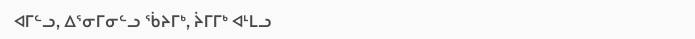ᐊᒥᓪᓗ, ᐃᕐᓂᒥᓂᓪᓗ ᖄᔨᒥᒃ, ᔩᒥᒥᒃ ᐊᒻᒪᓗ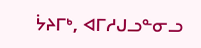ᔮᔨᒥᒃ, ᐊᒥᓱᒍᓗᓐᓂᓗ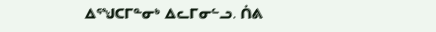ᐃᕐᖑᑕᒥᓐᓂᒃ ᐃᓚᒥᓂᓪᓗ. ᑏᕕ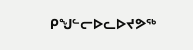ᑭᖑᓪᓕᐅᓚᐅᔪᕗᖅ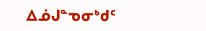ᐃᓅᒍᓐᓀᓂᒃᑯᑦ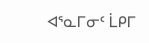ᐊᕐᓇᒥᓂᑦ ᒫᑭᒥ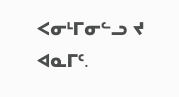ᐸᓂᒻᒥᓂᓪᓗ ᔪ ᐊᓇᒥᑦ.